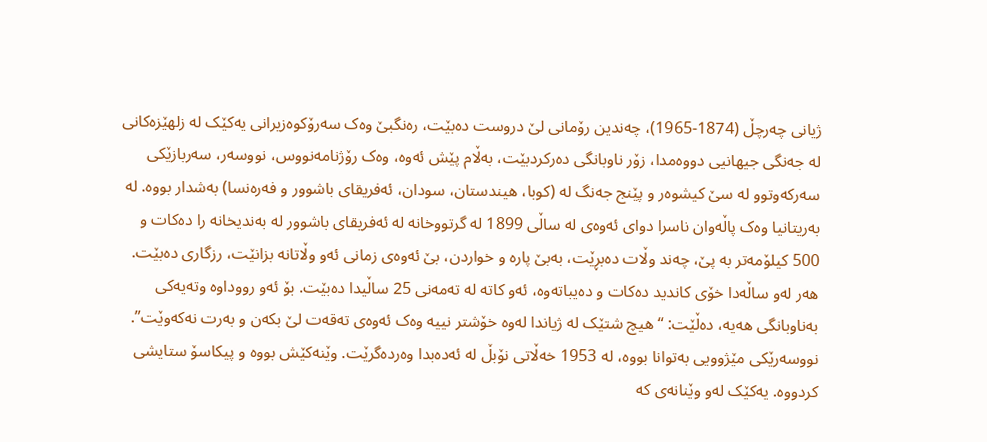ژیانی چەرچڵ (1874-1965)، چەندین رۆمانی لێ دروست دەبێت، رەنگبێ وەک سەرۆکوەزیرانی یەکێک لە زلهێزەکانی لە جەنگی جیهانیی دووەمدا، زۆر ناوبانگی دەرکردبێت، بەڵام پێش ئەوە، وەک رۆژنامەنووس، نووسەر، سەربازێکی سەرکەوتوو لە سێ کیشوەر و پێنج جەنگ لە (کوبا، هیندستان، سودان، ئەفریقای باشوور و فەرەنسا) بەشدار بووە. لە بەریتانیا وەک پاڵەوان ناسرا دوای ئەوەی لە ساڵی 1899 لە گرتووخانە لە ئەفریقای باشوور لە بەندیخانە را دەکات و 500 کیلۆمەتر بە پێ، چەند وڵات دەبڕێت، بەبێ پارە و خواردن، بێ ئەوەی زمانی ئەو وڵاتانە بزانێت، رزگاری دەبێت. هەر لەو ساڵەدا خۆی کاندید دەکات و دەیباتەوە، ئەو کاتە لە تەمەنی 25 ساڵیدا دەبێت. بۆ ئەو رووداوە وتەیەکی بەناوبانگی هەیە، دەڵێت: “هیچ شتێک لە ژیاندا لەوە خۆشتر نییە وەک ئەوەی تەقەت لێ بکەن و بەرت نەکەوێت”.
نووسەرێکی مێژوویی بەتوانا بووە، لە 1953 خەڵاتی نۆبڵ لە ئەدەبدا وەردەگرێت. وێنەکێش بووە و پیکاسۆ ستایشی کردووە. یەکێک لەو وێنانەی کە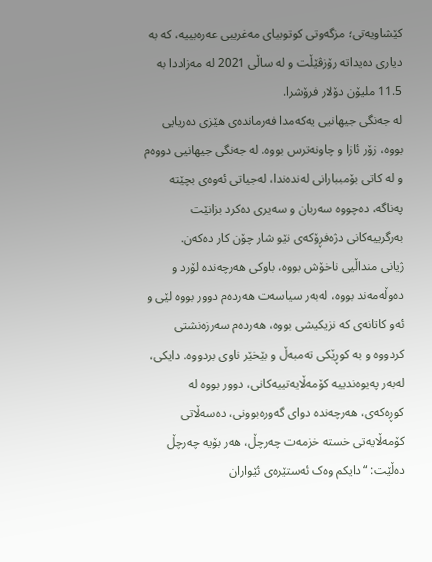کێشاویەتی؛ مزگەوتی کوتوبیای مەغریبی عەرەبییە، کە بە دیاری دەیداتە رۆزڤێڵت و لە ساڵی 2021 لە مەزاددا بە 11.5 ملیۆن دۆلار فرۆشرا.
لە جەنگی جیهانیی یەکەمدا فەرماندەی هێزی دەریایی بووە، زۆر ئازا و چاونەترس بووە. لە جەنگی جیهانیی دووەم و لە کاتی بۆمببارانی لەندەندا، لەجیاتی ئەوەی بچێتە پەناگە، دەچووە سەربان و سەیری دەکرد بزانێت بەرگرییەکانی دژەفڕۆکەی نێو شار چۆن کار دەکەن.
ژیانی منداڵیی ناخۆش بووە، باوکی هەرچەندە لۆرد و دەوڵەمەند بووە، لەبەر سیاسەت هەردەم دوور بووە لێی و ئەو کاتانەی کە نزیکیشی بووە، هەردەم سەرزەنشتی کردووە و بە کوڕێکی تەمبەڵ و بێخێر ناوی بردووە. دایکی، لەبەر پەیوەندییە کۆمەڵایەتییەکانی، دوور بووە لە کوڕەکەی، هەرچەندە دوای گەورەبوونی، دەسەڵاتی کۆمەڵایەتی خستە خزمەت چەرچڵ، هەر بۆیە چەرچڵ دەڵێت: “دایکم وەک ئەستێرەی ئێواران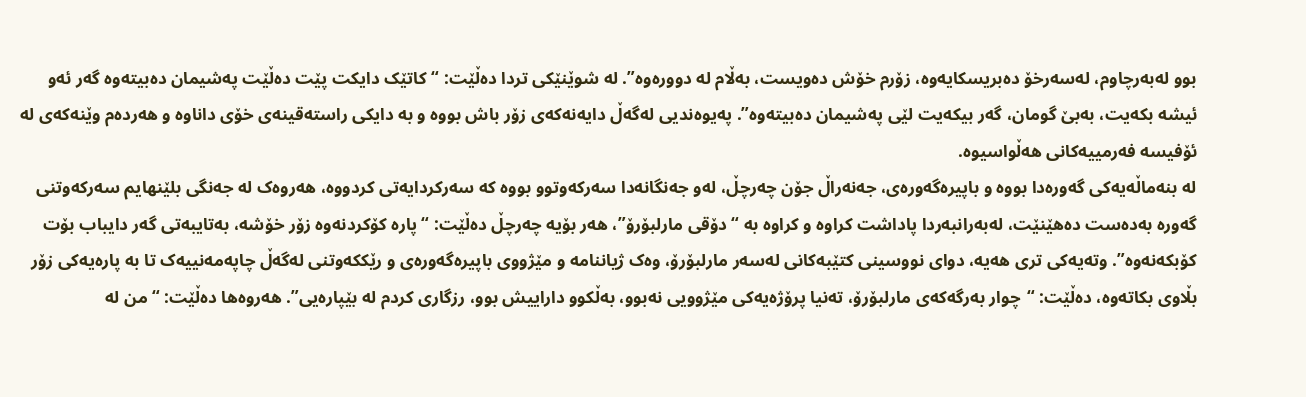بوو لەبەرچاوم، لەسەرخۆ دەبریسکایەوە، زۆرم خۆش دەویست، بەڵام لە دوورەوە”. لە شوێنێکی تردا دەڵێت: “کاتێک دایکت پێت دەڵێت پەشیمان دەبیتەوە گەر ئەو ئیشە بکەیت، بەبێ گومان، گەر بیکەیت لێی پەشیمان دەبیتەوە”. پەیوەندیی لەگەڵ دایەنەکەی زۆر باش بووە و بە دایکی راستەقینەی خۆی داناوە و هەردەم وێنەکەی لە ئۆفیسە فەرمییەکانی هەڵواسیوە.
لە بنەماڵەیەکی گەورەدا بووە و باپیرەگەورەی، جەنەراڵ جۆن چەرچڵ، لەو جەنگانەدا سەرکەوتوو بووە کە سەرکردایەتی کردووە، هەروەک لە جەنگی بلێنهایم سەرکەوتنی گەورە بەدەست دەهێنێت، لەبەرانبەردا پاداشت کراوە و کراوە بە “دۆقی مارلبۆرۆ”، هەر بۆیە چەرچڵ دەڵێت: “پارە کۆکردنەوە زۆر خۆشە، بەتایبەتی گەر دایباب بۆت کۆبکەنەوە”. وتەیەکی تری هەیە، دوای نووسینی کتێبەکانی لەسەر مارلبۆرۆ، وەک ژیاننامە و مێژووی باپیرەگەورەی و رێککەوتنی لەگەڵ چاپەمەنییەک تا بە پارەیەکی زۆر بڵاوی بکاتەوە، دەڵێت: “چوار بەرگەکەی مارلبۆرۆ، تەنیا پرۆژەیەکی مێژوویی نەبوو، بەڵکوو داراییش بوو، رزگاری کردم لە بێپارەیی”. هەروەها دەڵێت: “من لە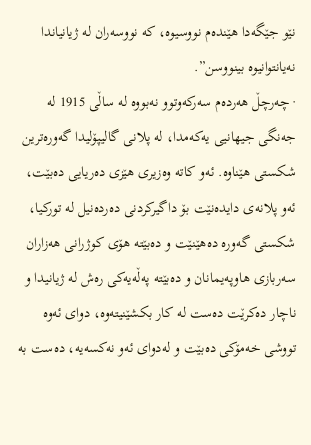نێو جێگەدا هێندەم نووسیوە، کە نووسەران لە ژیانیاندا نەیانتوانیوە بینووسن”.
· چەرچڵ هەردەم سەرکەوتوو نەبووە لە ساڵی 1915 لە جەنگی جیهانیی یەکەمدا، لە پلانی گالیپۆلیدا گەورەترین شکستی هێناوە. ئەو کاتە وەزیری هێزی دەریایی دەبێت، ئەو پلانەی دایدەنێت بۆ داگیرکردنی دەردەنیل لە تورکیا، شکستی گەورە دەهێنێت و دەبێتە هۆی کوژرانی هەزاران سەربازی هاوپەیمانان و دەبێتە پەڵەیەکی رەش لە ژیانیدا و ناچار دەکرێت دەست لە کار بکشێنیتەوە، دوای ئەوە تووشی خەمۆکی دەبێت و لەدوای ئەو نەکسەیە، دەست بە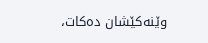وێنەکێشان دەکات،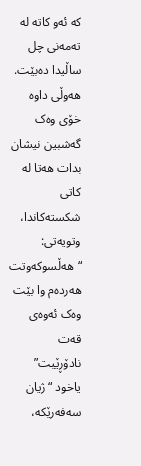کە ئەو کاتە لە تەمەنی چل ساڵیدا دەبێت. هەوڵی داوە خۆی وەک گەشبین نیشان بدات هەتا لە کاتی شکستەکاندا، وتویەتی: “هەڵسوکەوتت هەردەم وا بێت وەک ئەوەی قەت نادۆڕێیت” یاخود “ژیان سەفەرێکە،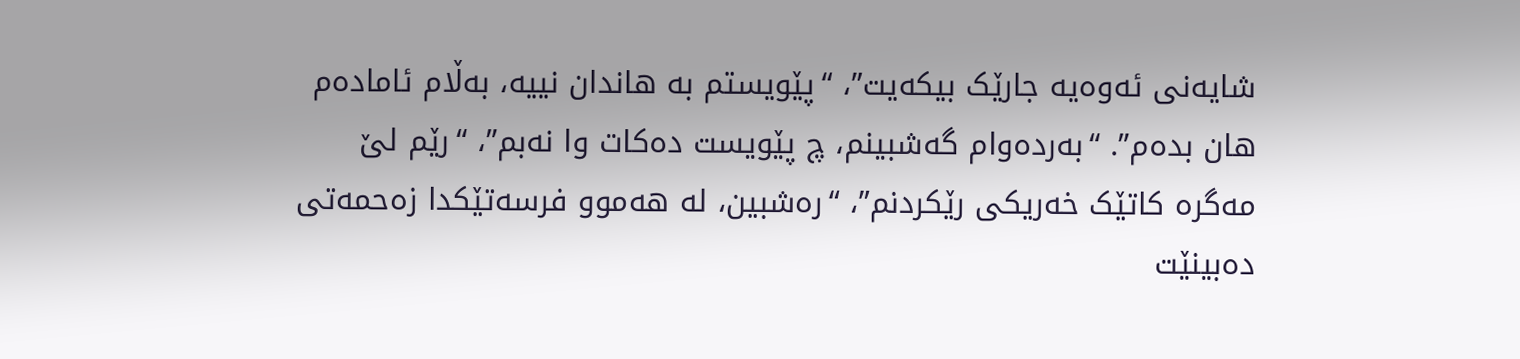شایەنی ئەوەیە جارێک بیکەیت”، “پێویستم بە هاندان نییە، بەڵام ئامادەم هان بدەم”. “بەردەوام گەشبینم، چ پێویست دەکات وا نەبم”، “رێم لێ مەگرە کاتێک خەریکی رێکردنم”، “رەشبین، لە هەموو فرسەتێکدا زەحمەتی دەبینێت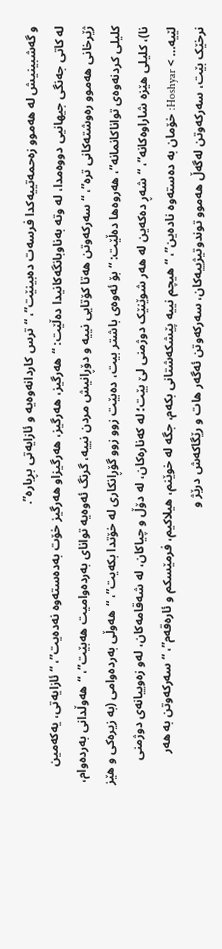و گەشبینیش لە هەموو زەحمەتییەکدا فرسەت دەبینێت”، “ترس کاردانەوەیە و ئازایەتی بڕیارە”.
لە کاتی جەنگی جیهانیی دووەمدا، لە وتە بەناوبانگەکانیدا دەڵێت: “هەرگیز، هەرگیز، هەرگیزاو هەرگیز خۆت بەدەستەوە نەدەیت”، “ئازایەتی، یەکەمین ژێرخانی هەموو رەوشتەکانی ترە”، “سەرکەوتن هەتا کۆتایی نییە و دۆڕانیش مردن نییە، گرنگ ئەوەیە توانای بەردەوامیت هەبێت”، “هەوڵدانی بەردەوام، کلیلی کردنەوەی تواناکانمانە”، هەروەها دەڵێت: “بۆ ئەوەی باشتر بیت، دەبێت زوو زوو گۆڕانکاری لە خۆتدا بکەیت”، “هەوڵی بەردەوامی (بە زیرەکی و هێز نا)، کلیلی هێزە شاراوەکانە”، “شەڕ دەکەین لە هەر شوێنێک دوژمنی لێ بێت؛ لە کەنارەکان، لە دۆڵ و چیاکان، لە شەقامەکان، لەو زەوییانەی دوژمنی لێیە… > Hoshyar: خۆمان بە دەستەوە نادەین”، “هیچم نییە پێشکەشتانی بکەم، جگە لە خوێنم، هیلاکیم، فرمێسکم و ئارەقەم”، “سەرکەوتن بە هەر نرخێک بێت، سەرکەوتن لەگەڵ هەموو توندوتیژییەکان، سەرکەوتن ئەگەر هات و رێگاکەش درێژ و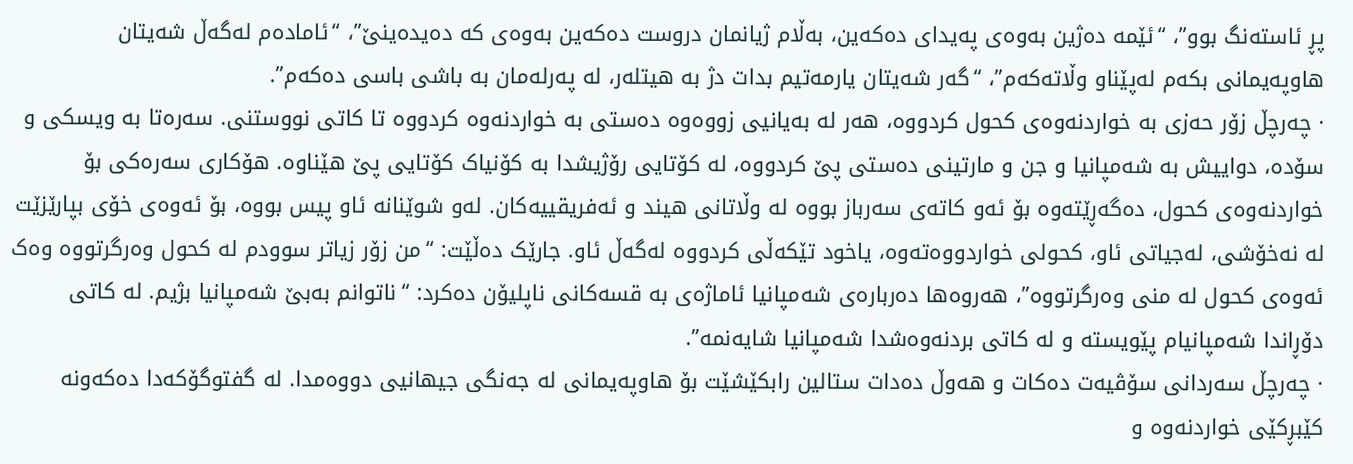پڕ ئاستەنگ بوو”، “ئێمە دەژین بەوەی پەیدای دەکەین، بەڵام ژیانمان دروست دەکەین بەوەی کە دەیدەینێ”، “ئامادەم لەگەڵ شەیتان هاوپەیمانی بکەم لەپێناو وڵاتەکەم”، “گەر شەیتان یارمەتیم بدات دژ بە هیتلەر، لە پەرلەمان بە باشی باسی دەکەم”.
· چەرچڵ زۆر حەزی بە خواردنەوەی کحول کردووە، هەر لە بەیانیی زووەوە دەستی بە خواردنەوە کردووە تا کاتی نووستنی. سەرەتا بە ویسکی و سۆدە، دواییش بە شەمپانیا و جن و مارتینی دەستی پێ کردووە، لە کۆتایی رۆژیشدا بە کۆنیاک کۆتایی پێ هێناوە. هۆکاری سەرەکی بۆ خواردنەوەی کحول، دەگەڕێتەوە بۆ ئەو کاتەی سەرباز بووە لە وڵاتانی هیند و ئەفریقییەکان. لەو شوێنانە ئاو پیس بووە، بۆ ئەوەی خۆی بپارێزێت لە نەخۆشی، لەجیاتی ئاو، کحولی خواردووەتەوە، یاخود تێکەڵی کردووە لەگەڵ ئاو. جارێک دەڵێت: “من زۆر زیاتر سوودم لە کحول وەرگرتووە وەک ئەوەی کحول لە منی وەرگرتووە”، هەروەها دەربارەی شەمپانیا ئاماژەی بە قسەکانی ناپلیۆن دەکرد: “ناتوانم بەبێ شەمپانیا بژیم. لە کاتی دۆڕاندا شەمپانیام پێویستە و لە کاتی بردنەوەشدا شەمپانیا شایەنمە”.
· چەرچڵ سەردانی سۆڤیەت دەکات و هەوڵ دەدات ستالین رابکێشێت بۆ هاوپەیمانی لە جەنگی جیهانیی دووەمدا. لە گفتوگۆکەدا دەکەونە کێبڕکێی خواردنەوە و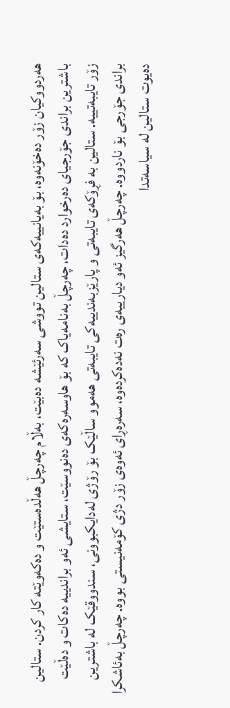هەردووکیان زۆر دەخۆنەوە، بۆ بەیانییەکەی ستالین تووشی سەرئێشە دەبێت، بەڵام چەرچڵ هەڵدەستێت و دەکەوێتە کار کردن. ستالین باشترین براندی جۆرجیای دەرخوارد دەدات، چەرچڵ بەنامەیاک کە بۆ هاوسەرەکەی دەنووسێت، ستایشی ئەو براندییە دەکات و دەڵێت زۆر تایبەتییە. ستالین بە فڕۆکەی تایبەتی و پارێزبەندییەکی تایبەتی هەموو ساڵێک بۆ رۆژی لەدایکبوونی، سندووقێک لە باشترین براندی جۆرجی بۆ ناردووە. چەرچڵ هەرگیز ئەو دیارییەی رەت نەدەکردەوە، سەرەڕای ئەوەی زۆر دژی کۆمەنیستی بووە. چەرچڵ بەئاشکرا دەیوت ستالین لە سیاسەتدا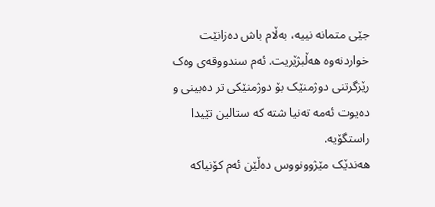جێی متمانە نییە، بەڵام باش دەزانێت خواردنەوە هەڵبژێریت. ئەم سندووقەی وەک رێزگرتنی دوژمنێک بۆ دوژمنێکی تر دەبینی و دەیوت ئەمە تەنیا شتە کە ستالین تێیدا راستگۆیە.
هەندێک مێژوونووس دەڵێن ئەم کۆنیاکە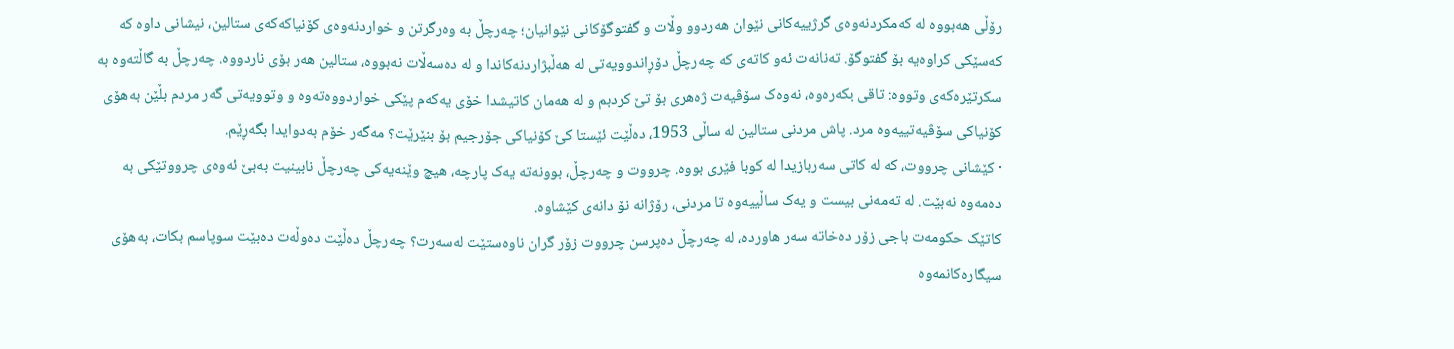رۆڵی هەبووە لە کەمکردنەوەی گرژییەکانی نێوان هەردوو وڵات و گفتوگۆکانی نێوانیان؛ چەرچڵ بە وەرگرتن و خواردنەوەی کۆنیاکەکەی ستالین، نیشانی داوە کە کەسێکی کراوەیە بۆ گفتوگۆ. تەنانەت ئەو کاتەی کە چەرچڵ دۆڕاندوویەتی لە هەڵبژاردنەکاندا و لە دەسەڵات نەبووە، ستالین هەر بۆی ناردووە. چەرچڵ بە گاڵتەوە بە سکرتێرەکەی وتووە: تاقی بکەرەوە، نەوەک سۆڤیەت ژەهری بۆ تێ کردبم و لە هەمان کاتیشدا خۆی یەکەم پێکی خواردووەتەوە و وتوویەتی گەر مردم بڵێن بەهۆی کۆنیاکی سۆڤیەتییەوە مرد. پاش مردنی ستالین لە ساڵی 1953، دەڵێت ئێستا کێ کۆنیاکی جۆرجیم بۆ بنێرێت؟ مەگەر خۆم بەدوایدا بگەڕێم.
· کێشانی چرووت، کە لە کاتی سەربازیدا لە کوبا فێری بووە. چرووت و چەرچڵ، بوونەتە یەک پارچە، هیچ وێنەیەکی چەرچڵ نابینیت بەبێ ئەوەی چرووتێکی بە دەمەوە نەبێت. لە تەمەنی بیست و یەک ساڵییەوە تا مردنی، رۆژانە نۆ دانەی کێشاوە.
کاتێک حکومەت باجی زۆر دەخاتە سەر هاوردە، لە چەرچڵ دەپرسن چرووت زۆر گران ناوەستێت لەسەرت؟ چەرچڵ دەڵێت دەوڵەت دەبێت سوپاسم بکات، بەهۆی سیگارەکانمەوە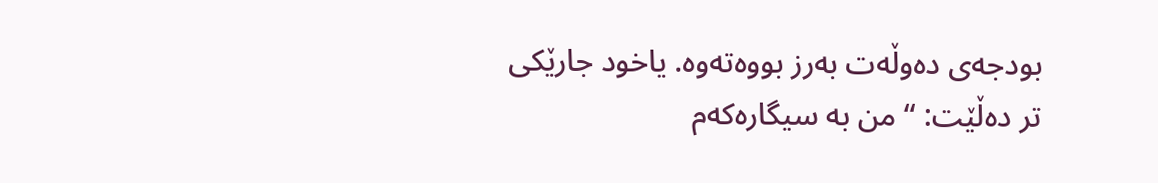بودجەی دەوڵەت بەرز بووەتەوە. یاخود جارێکی تر دەڵێت: “من بە سیگارەکەم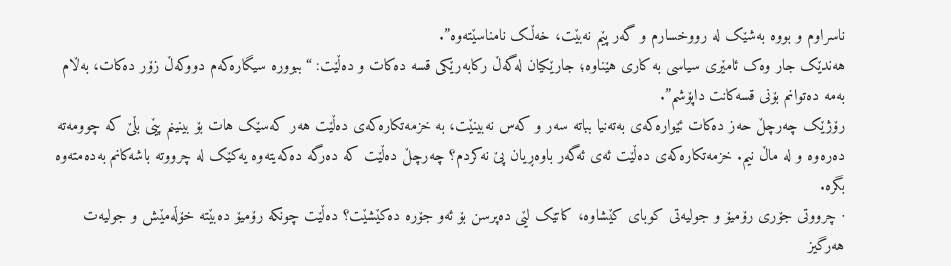ناسراوم و بووە بەشێک لە رووخسارم و گەر پێم نەبێت، خەڵک نامناسێتەوە”.
هەندێک جار وەک ئامێری سیاسی بە کاری هێناوە؛ جارێکیان لەگەڵ رکابەرێکی قسە دەکات و دەڵێت: “ببوورە سیگارەکەم دووکەڵ زۆر دەکات، بەڵام بەمە دەتوانم بۆنی قسەکانت داپۆشم”.
رۆژێک چەرچڵ حەز دەکات ئێوارەکەی بەتەنیا بباتە سەر و کەس نەبینێت، بە خزمەتکارەکەی دەڵێت هەر کەسێک هات بۆ بینینم پێی بڵێ کە چوومەتە دەرەوە و لە ماڵ نیم. خزمەتکارەکەی دەڵێت ئەی ئەگەر باوەڕیان پێ نەکردم؟ چەرچڵ دەڵێت کە دەرگە دەکەیتەوە یەکێک لە چرووتە باشەکانم بەدەمتەوە بگرە.
· چرووتی جۆری رۆمیۆ و جولیەتی کوبای کێشاوە، کاتێک لێی دەپرسن بۆ ئەو جۆرە دەکێشێت؟ دەڵێت چونکە رۆمیۆ دەبێتە خۆڵەمێش و جولیەت هەرگیز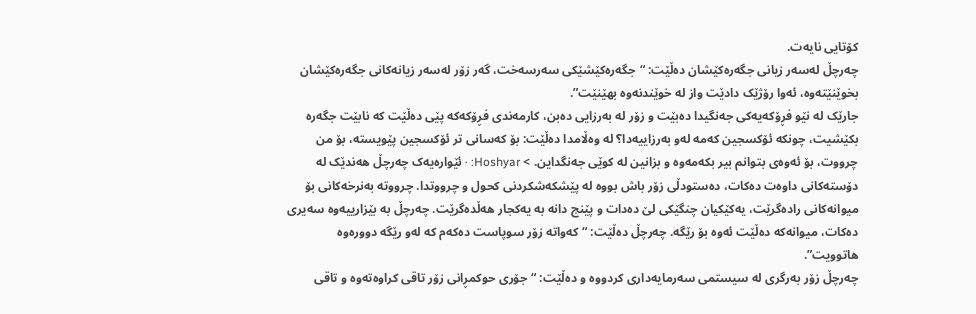کۆتایی نایەت.
چەرچڵ لەسەر زیانی جگەرەکێشان دەڵێت: “جگەرەکێشێکی سەرسەخت، گەر زۆر لەسەر زیانەکانی جگەرەکێشان بخوێنێتەوە، ئەوا رۆژێک دادێت واز لە خوێندنەوە بهێنێت”.
جارێک لە نێو فڕۆکەیەکی جەنگیدا دەبێت و زۆر لە بەرزایی دەبن، کارمەندی فڕۆکەکە پێی دەڵێت کە نابێت جگەرە بكێشیت، چونکە ئۆکسجین کەمە لەو بەرزاییەدا؟ لە وەڵامدا دەڵێت: بۆ کەسانی تر ئۆکسجین پێویستە، بۆ من چرووت، بۆ ئەوەی بتوانم بیر بکەمەوە و بزانین لە کوێی جەنگداین. > Hoshyar: · ئێوارەیەک چەرچڵ هەندێک لە دۆستەکانی داوەت دەکات، دەستودڵی زۆر باش بووە لە پێشکەشکردنی کحول و چرووتدا. چرووتە بەنرخەکانی بۆ میوانەکانی رادەگرێت، یەکێکیان چنگێکی لێ دەدات و پێنج دانە بە یەکجار هەڵدەگرێت. چەرچڵ بە بێزارییەوە سەیری دەکات، میوانەکە دەڵێت ئەوە بۆ رێگە. چەرچڵ دەڵێت: “کەواتە زۆر سوپاست دەکەم کە لەو رێگە دوورەوە هاتوویت”.
چەرچڵ زۆر بەرگری لە سیستمی سەرمایەداری کردووە و دەڵێت: “جۆری حوکمڕانی زۆر تاقی کراوەتەوە و تاقی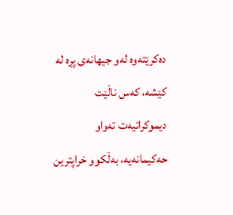دەکرێتەوە لەو جیهانەی پڕە لە کێشە، کەس ناڵێت دیموکراتیەت تەواو حەکیمانەیە، بەڵکوو خراپترین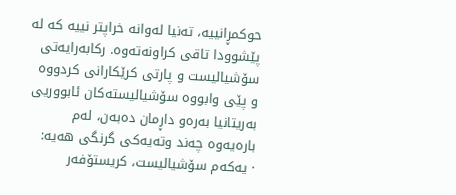حوکمڕانییە، تەنیا لەوانە خراپتر نییە کە لە پێشوودا تاقی کراونەتەوە. رکابەرایەتی سۆشیالیست و پارتی کرێکارانی کردووە و پێی وابووە سۆشیالیستەکان ئابووریی بەریتانیا بەرەو داڕمان دەبەن، لەم بارەیەوە چەند وتەیەکی گرنگی هەیە:
· یەکەم سۆشیالیست، کریستۆفەر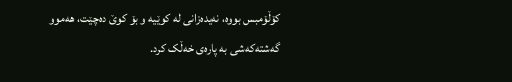کۆڵۆمبس بووە، نەیدەزانی لە کوێیە و بۆ کوێ دەچێت، هەموو گەشتەکەشی بە پارەی خەڵک کرد.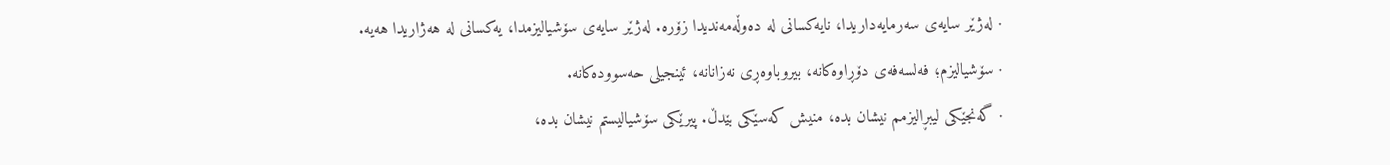· لەژێر سایەی سەرمایەداریدا، نایەکسانی لە دەوڵەمەندیدا زۆرە. لەژێر سایەی سۆشیالیزمدا، یەکسانی لە هەژاریدا هەیە.
· سۆشیالیزم؛ فەلسەفەی دۆڕاوەکانە، بیروباوەڕی نەزانانە، ئینجیلی حەسوودەکانە.
· گەنجێکی لیبڕالیزمم نیشان بدە، منیش کەسێکی بێدڵ. پیرێکی سۆشیالیستم نیشان بدە،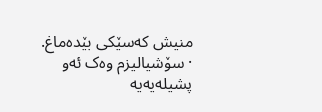منیش کەسێکی بێدەماغ.
· سۆشیالیزم وەک ئەو پشیلەیەیە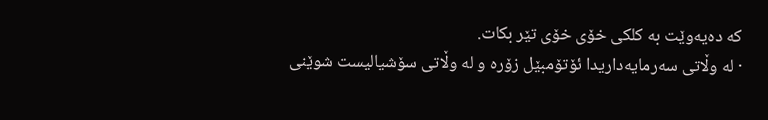کە دەیەوێت بە کلکی خۆی خۆی تێر بکات.
· لە وڵاتی سەرمایەداریدا ئۆتۆمبێل زۆرە و لە وڵاتی سۆشیالیست شوێنی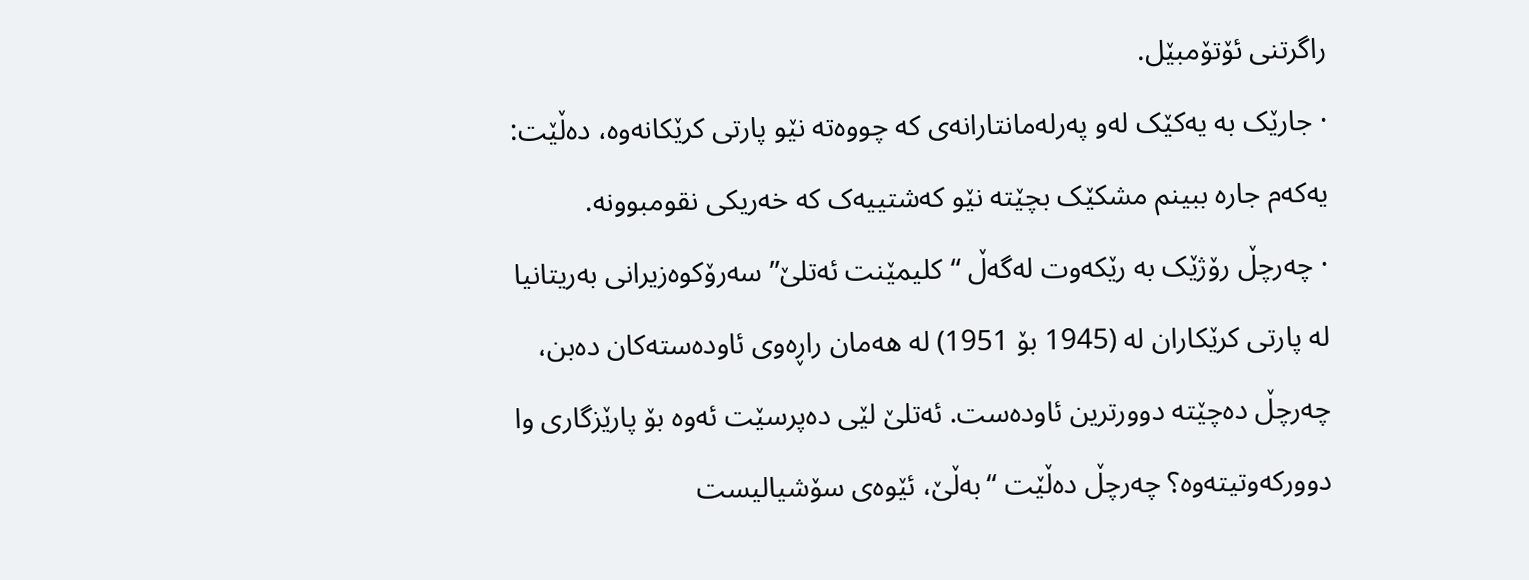راگرتنی ئۆتۆمبێل.
· جارێک بە یەکێک لەو پەرلەمانتارانەی کە چووەتە نێو پارتی کرێکانەوە، دەڵێت: یەکەم جارە ببینم مشکێک بچێتە نێو کەشتییەک کە خەریکی نقومبوونە.
· چەرچڵ رۆژێک بە رێکەوت لەگەڵ “کلیمێنت ئەتلێ” سەرۆکوەزیرانی بەریتانیا لە پارتی کرێکاران لە (1945 بۆ 1951) لە هەمان راڕەوی ئاودەستەکان دەبن، چەرچڵ دەچێتە دوورترین ئاودەست. ئەتلێ لێی دەپرسێت ئەوە بۆ پارێزگاری وا دوورکەوتیتەوە؟ چەرچڵ دەڵێت “بەڵێ، ئێوەی سۆشیالیست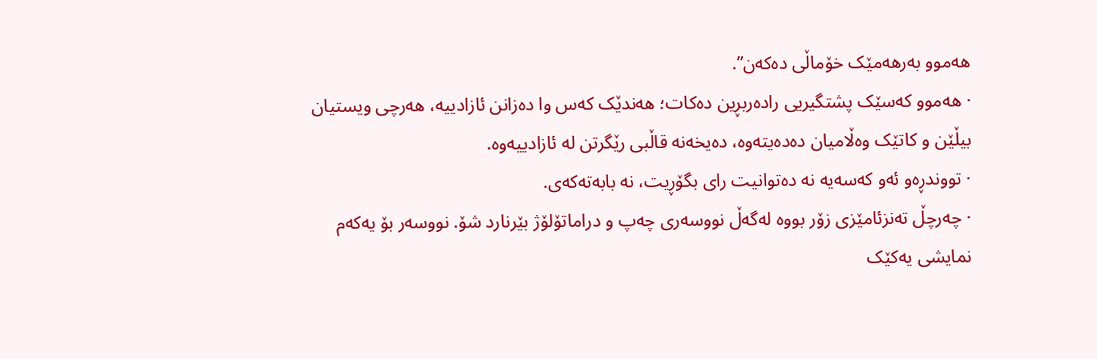هەموو بەرهەمێک خۆماڵی دەکەن”.
· هەموو کەسێک پشتگیریی رادەربڕین دەکات؛ هەندێک کەس وا دەزانن ئازادییە، هەرچی ویستیان بیڵێن و کاتێک وەڵامیان دەدەیتەوە، دەیخەنە قاڵبی رێگرتن لە ئازادییەوە.
· تووندڕەو ئەو کەسەیە نە دەتوانیت رای بگۆڕیت، نە بابەتەکەی.
· چەرچڵ تەنزئامێزی زۆر بووە لەگەڵ نووسەری چەپ و دراماتۆلۆژ بێرنارد شۆ. نووسەر بۆ یەکەم نمایشی یەکێک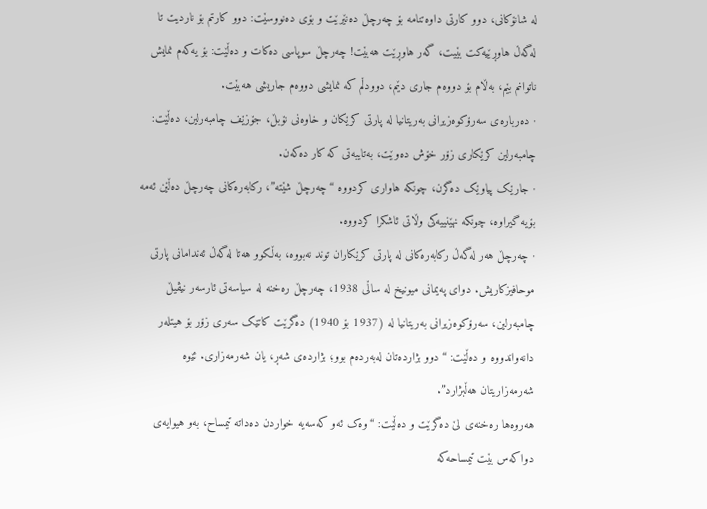لە شانۆکانی، دوو کارتی داوەتنامە بۆ چەرچڵ دەنێرێت و بۆی دەنووسێت: دوو کارتم بۆ ناردیت تا لەگەڵ هاوڕێیەکت بێیت، گەر هاوڕێت هەبێت! چەرچڵ سوپاسی دەکات و دەڵێت: بۆ یەکەم نمایش ناتوانم بێم، بەڵام بۆ دووەم جاری دێم، دوودڵم کە نمایشی دووەم جاریشی هەبێت.
· دەربارەی سەرۆکوەزیرانی بەریتانیا لە پارتی کرێکان و خاوەنی نۆبڵ، جۆزێف چامبەرلین، دەڵێت: چامبەرلین کرێکاری زۆر خۆش دەوێت، بەتایبەتی کە کار دەکەن.
· جارێک پیاوێک دەگرن، چونکە هاواری کردووە “چەرچڵ شێتە”، رکابەرەکانی چەرچڵ دەڵێن ئەمە بۆیە گیراوە، چونکە نهێنییەکی وڵاتی ئاشکرا کردووە.
· چەرچڵ هەر لەگەڵ رکابەرەکانی لە پارتی کرێکاران توند نەبووە، بەڵکوو هەتا لەگەڵ ئەندامانی پارتی موحافیزکاریش. دوای پەیمانی میونیخ لە ساڵی 1938، چەرچڵ رەخنە لە سیاسەتی ئارسەر نیڤیڵ چامبەرلین، سەرۆکوەزیرانی بەریتانیا لە (1937 بۆ 1940) دەگرێت کاتێک سەری زۆر بۆ هیتلەر دانەواندووە و دەڵێت: “دوو بژاردەتان لەبەردەم بوو؛ بژاردەی شەڕ، یان شەرمەزاری. ئێوە شەرمەزاریتان هەڵبژارد”.
هەروەها رەخنەی لێ دەگرێت و دەڵێت: “وەک ئەو کەسەیە خواردن دەداتە تیمساح، بەو هیوایەی دواکەس بێت تیمساحەکە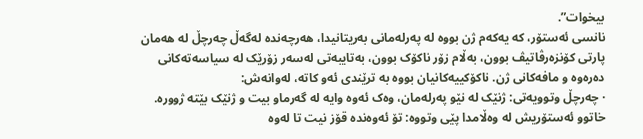بیخوات”.
نانسی ئەستۆر، کە یەکەم ژن بووە لە پەرلەمانی بەریتانیدا، هەرچەندە لەگەڵ چەرچڵ لە هەمان پارتی کۆنزەرڤاتیڤ بوون، بەڵام زۆر ناکۆک بوون، بەتایبەتی لەسەر زۆرێک لە سیاسەتەکانی دەرەوە و مافەکانی ژن. ناکۆکییەکانیان بووە بە ترێندی ئەو کاتە، لەوانەش:
· چەرچڵ وتوویەتی: ژنێک لە نێو پەرلەمان، وەک ئەوە وایە لە گەرماو بیت و ژنێک بێتە ژوورە. خاتوو ئەستۆریش لە وەڵامدا پێی وتووە: تۆ ئەوەندە قۆز نیت تا لەوە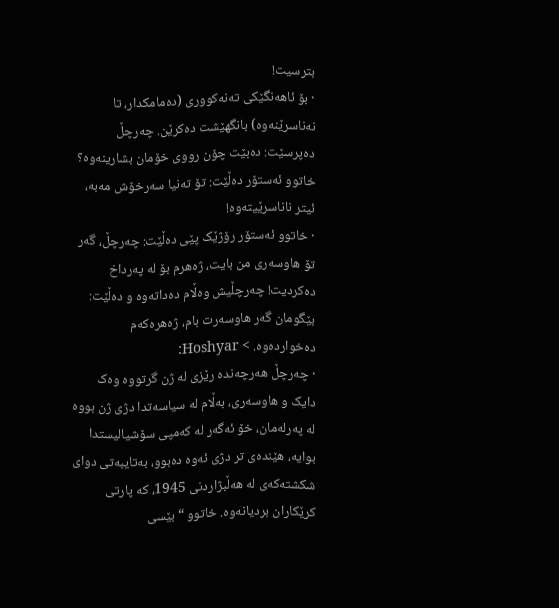بترسیت!
· بۆ ئاهەنگێکی تەنەکووری (دەمامکدار، تا نەناسرێنەوە) بانگهێشت دەکرێن. چەرچڵ دەپرسێت: دەبێت چۆن رووی خۆمان بشارینەوە؟ خاتوو ئەستۆر دەڵێت: تۆ تەنیا سەرخۆش مەبە، ئیتر ناناسرێیتەوە!
· خاتوو ئەستۆر رۆژێک پێی دەڵێت: چەرچڵ، گەر تۆ هاوسەری من بایت، ژەهرم بۆ لە پەرداخ دەکردیت! چەرچڵیش وەڵام دەداتەوە و دەڵێت: بێگومان گەر هاوسەرت بام، ژەهرەکەم دەخواردەوە. > Hoshyar:
· چەرچڵ هەرچەندە رێزی لە ژن گرتووە وەک دایک و هاوسەری، بەڵام لە سیاسەتدا دژی ژن بووە لە پەرلەمان، خۆ ئەگەر لە کەمپی سۆشیالیستدا بوایە، هێندەی تر دژی ئەوە دەبوو، بەتایبەتی دوای شکشتەکەی لە هەڵبژاردنی 1945، کە پارتی کرێکاران بردیانەوە. خاتوو “بێسی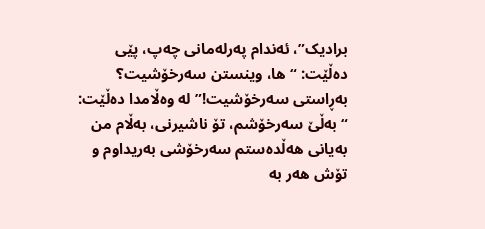برادیک”، ئەندام پەرلەمانی چەپ، پێی دەڵێت: “ها، وینستن سەرخۆشیت؟ بەڕاستی سەرخۆشیت!” لە وەڵامدا دەڵێت: “بەڵێ سەرخۆشم، تۆ ناشیرنی، بەڵام من بەیانی هەڵدەستم سەرخۆشی بەریداوم و تۆش هەر بە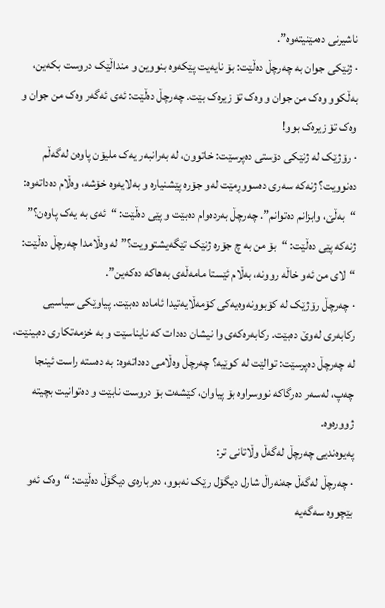ناشیرنی دەمێنیتەوە”.
· ژنێکی جوان بە چەرچڵ دەڵێت: بۆ نایەیت پێکەوە بنووین و منداڵێک دروست بکەین، بەڵکوو وەک من جوان و وەک تۆ زیرەک بێت. چەرچڵ دەڵێت: ئەی ئەگەر وەک من جوان و وەک تۆ زیرەک بوو!
· رۆژێک لە ژنێکی دۆستی دەپرسێت: خاتوون، لە بەرانبەر یەک ملیۆن پاوەن لەگەڵم دەنوویت؟ ژنەکە سەری دەسووڕمێت لەو جۆرە پێشنیارە و بەلایەوە خۆشە، وەڵام دەداتەوە: “بەڵێ، وابزانم دەتوانم”. چەرچڵ بەردەوام دەبێت و پێی دەڵێت: “ئەی بە یەک پاوەن؟” ژنەکە پێی دەڵێت: “بۆ من بە چ جۆرە ژنێک تێگەیشتوویت؟” لە وەڵامدا چەرچڵ دەڵێت: “لای من ئەو خاڵە روونە، بەڵام ئێستا مامەڵەی بەهاکە دەکەین”.
· چەرچڵ رۆژێک لە کۆبوونەوەیەکی کۆمەڵایەتیدا ئامادە دەبێت. پیاوێکی سیاسیی رکابەری لەوێ دەبێت. رکابەرەکەی وا نیشان دەدات کە نایناسێت و بە خزمەتکاری دەبینێت، لە چەرچڵ دەپرسێت: توالێت لە کوێیە؟ چەرچڵ وەڵامی دەداتەوە: بە دەستە راست ئینجا چەپ، لەسەر دەرگاکە نووسراوە بۆ پیاوان، کێشەت بۆ دروست نابێت و دەتوانیت بچیتە ژوورەوە.
پەیوەندیی چەرچڵ لەگەڵ وڵاتانی تر:
· چەرچڵ لەگەڵ جەنەراڵ شارل دیگۆل رێک نەبوو، دەربارەی دیگۆڵ دەڵێت: “وەک ئەو بێچووە سەگەیە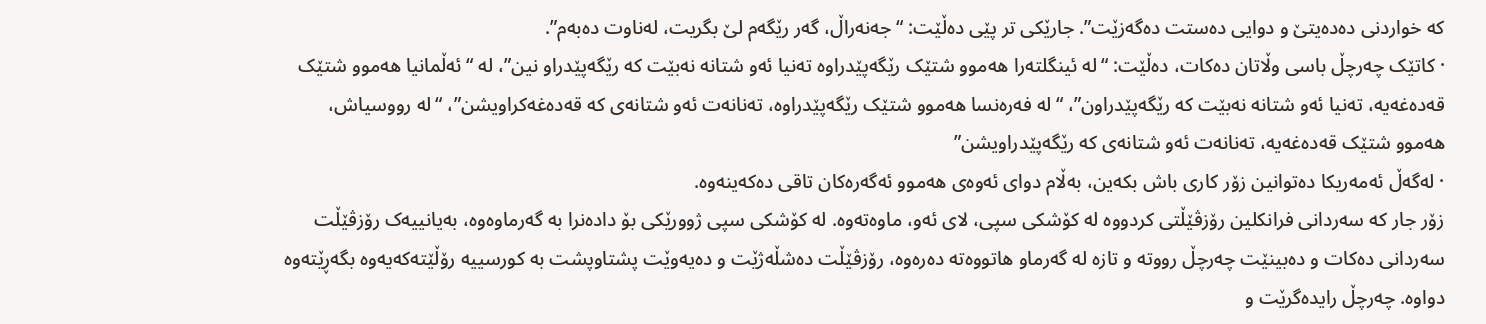کە خواردنی دەدەیتێ و دوایی دەستت دەگەزێت”. جارێکی تر پێی دەڵێت: “جەنەراڵ، گەر رێگەم لێ بگریت، لەناوت دەبەم”.
· کاتێک چەرچڵ باسی وڵاتان دەکات، دەڵێت: “لە ئینگلتەرا هەموو شتێک رێگەپێدراوە تەنیا ئەو شتانە نەبێت کە رێگەپێدراو نین”، لە “ئەڵمانیا هەموو شتێک قەدەغەیە، تەنیا ئەو شتانە نەبێت کە رێگەپێدراون”، “لە فەرەنسا هەموو شتێک رێگەپێدراوە، تەنانەت ئەو شتانەی کە قەدەغەکراویشن”، “لە رووسیاش، هەموو شتێک قەدەغەیە، تەنانەت ئەو شتانەی کە رێگەپێدراویشن”
· لەگەڵ ئەمەریکا دەتوانین زۆر کاری باش بکەین، بەڵام دوای ئەوەی هەموو ئەگەرەکان تاقی دەکەینەوە.
زۆر جار کە سەردانی فرانکلین رۆزڤێڵتی کردووە لە کۆشکی سپی، لای ئەو، ماوەتەوە. لە کۆشکی سپی ژوورێکی بۆ دادەنرا بە گەرماوەوە، بەیانییەک رۆزڤێڵت سەردانی دەکات و دەبینێت چەرچڵ رووتە و تازە لە گەرماو هاتووەتە دەرەوە، رۆزڤێڵت دەشڵەژێت و دەیەوێت پشتاوپشت بە کورسییە رۆڵێتەکەیەوە بگەڕێتەوە دواوە. چەرچڵ رایدەگرێت و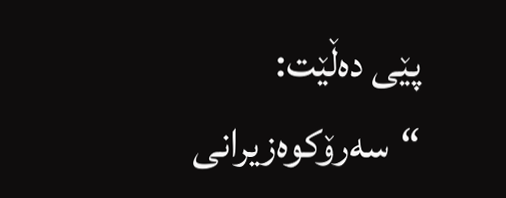پێی دەڵێت: “سەرۆکوەزیرانی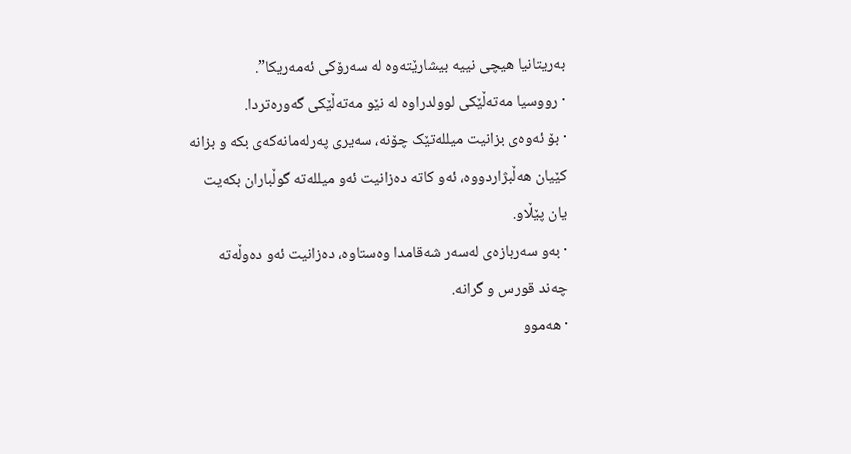بەریتانیا هیچی نییە بیشارێتەوە لە سەرۆکی ئەمەریکا”.
· رووسیا مەتەڵێکی لوولدراوە لە نێو مەتەڵێکی گەورەتردا.
· بۆ ئەوەی بزانیت میللەتێک چۆنە، سەیری پەرلەمانەکەی بکە و بزانە کێیان هەڵبژاردووە، ئەو کاتە دەزانیت ئەو میللەتە گوڵباران بکەیت یان پێڵاو.
· بەو سەربازەی لەسەر شەقامدا وەستاوە، دەزانیت ئەو دەوڵەتە چەند قورس و گرانە.
· هەموو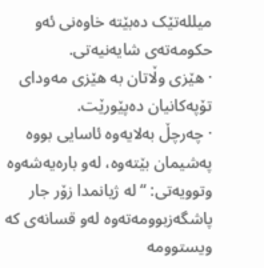میللەتێک دەبێتە خاوەنی ئەو حکومەتەی شایەنیەتی.
· هێزی وڵاتان بە هێزی مەودای تۆپەکانیان دەپێورێت.
· چەرچڵ بەلایەوە ئاسایی بووە پەشیمان بێتەوە، لەو بارەیەشەوە وتوویەتی: “لە ژیانمدا زۆر جار پاشگەزبوومەتەوە لەو قسانەی کە ویستوومە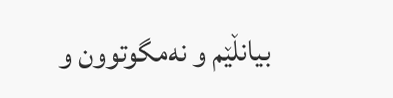بیانڵێم و نەمگوتوون و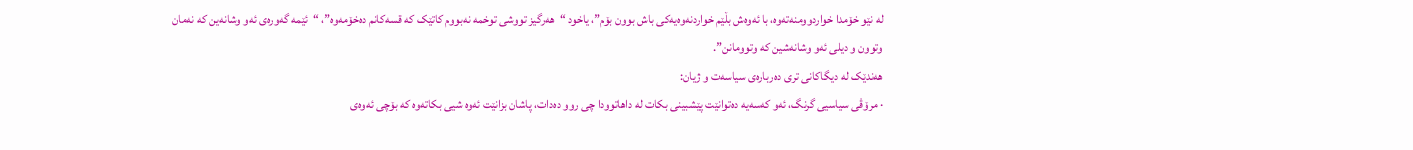لە نێو خۆمدا خواردوومنەتەوە، با ئەوەش بڵێم خواردنەوەیەکی باش بوون بۆم”، یاخود “هەرگیز تووشی توخمە نەبووم کاتێک کە قسەکانم دەخۆمەوە”، “ئێمە گەورەی ئەو وشانەین کە نەمان وتوون و دیلی ئەو وشانەشین کە وتوومانن”.
هەندێک لە دیگاکانی تری دەربارەی سیاسەت و ژیان:
· مرۆڤی سیاسیی گرنگ، ئەو کەسەیە دەتوانێت پێشبینی بکات لە داهاتوودا چی روو دەدات، پاشان بزانێت ئەوە شیی بکاتەوە کە بۆچی ئەوەی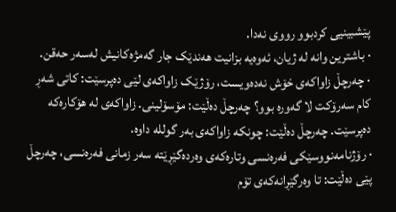پێشبینیی کردبوو رووی نەدا.
· باشترین وانە لە ژیان، ئەوەیە بزانیت هەندێک جار گەمژەکانیش لەسەر حەقن.
· چەرچڵ زاواکەی خۆش نەدەویست، رۆژێک زاواکەی لێی دەپرسێت: کاتی شەڕ کام سەرۆکت لا گەورە بوو؟ چەرچڵ دەڵێت: مۆسۆلینی. زاواکەی لە هۆکارەکە دەپرسێت. چەرچڵ دەڵێت: چونکە زاواکەی بەر گوللە داوە.
· رۆژنامەنووسێکی فەرەنسی وتارەکەی وەردەگێڕێتە سەر زمانی فەرەنسی، چەرچڵ پێی دەڵێت: تا وەرگێڕانەکەی تۆم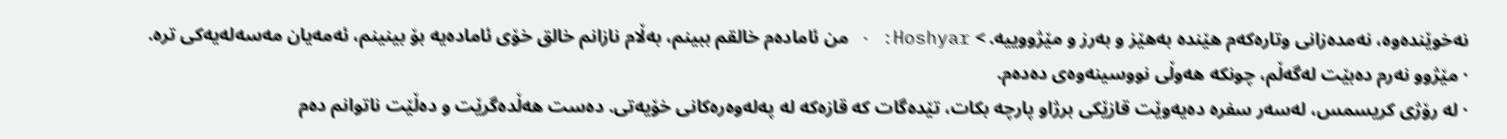نەخوێندەوە، نەمدەزانی وتارەکەم هێندە بەهێز و بەرز و مێژووییە. > Hoshyar: · من ئامادەم خالقم ببینم، بەڵام نازانم خالق خۆی ئامادەیە بۆ بینینم، ئەمەیان مەسەلەیەکی ترە.
· مێژوو نەرم دەبێت لەگەڵم، چونکە هەوڵی نووسینەوەی دەدەم.
· لە رۆژی کریسمس، لەسەر سفرە دەیەوێت قازێکی برژاو پارچە بکات، تێدەگات کە قازەکە لە پەلەوەرەکانی خۆیەتی. دەست هەڵدەگرێت و دەڵێت ناتوانم دەم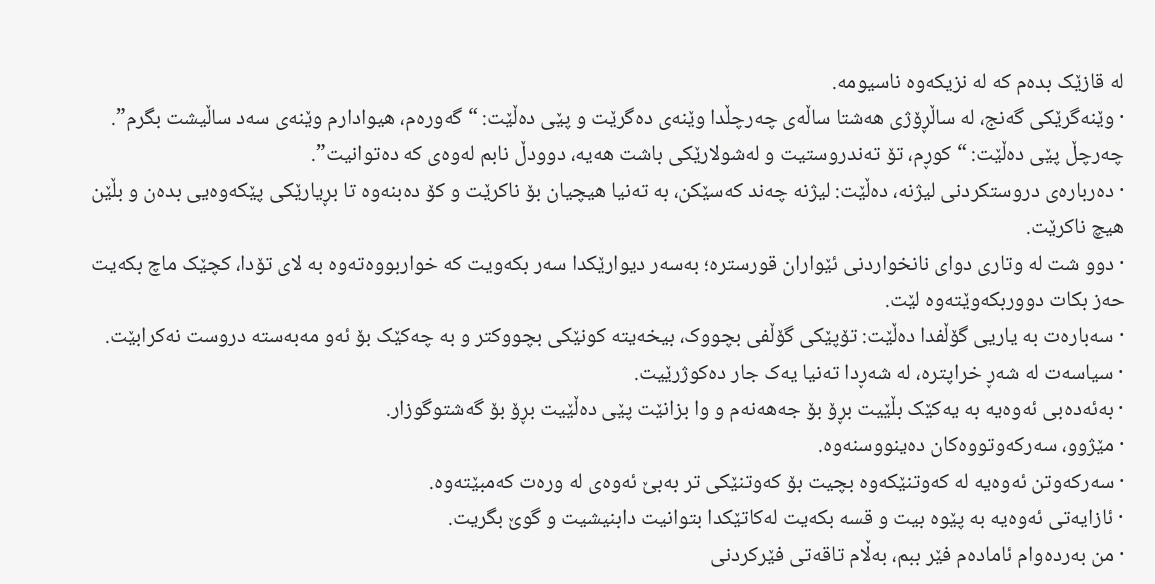لە قازێک بدەم کە لە نزیکەوە ناسیومە.
· وێنەگرێکی گەنج، لە ساڵڕۆژی هەشتا ساڵەی چەرچڵدا وێنەی دەگرێت و پێی دەڵێت: “گەورەم، هیوادارم وێنەی سەد ساڵیشت بگرم”. چەرچڵ پێی دەڵێت: “کوڕم، تۆ تەندروستیت و لەشولارێکی باشت هەیە، دوودڵ نابم لەوەی کە دەتوانیت”.
· دەربارەی دروستکردنی لیژنە، دەڵێت: لیژنە چەند کەسێکن، بە تەنیا هیچیان بۆ ناکرێت و کۆ دەبنەوە تا بڕیارێکی پێکەوەیی بدەن و بڵێن هیچ ناکرێت.
· دوو شت لە وتاری دوای نانخواردنی ئێواران قورسترە؛ بەسەر دیوارێکدا سەر بکەویت کە خواربووەتەوە بە لای تۆدا، کچێک ماچ بکەیت حەز بکات دووربکەوێتەوە لێت.
· سەبارەت بە یاریی گۆڵفدا دەڵێت: تۆپێکی گۆڵفی بچووک، بیخەیتە کونێکی بچووکتر و بە چەکێک بۆ ئەو مەبەستە دروست نەکرابێت.
· سیاسەت لە شەڕ خراپترە، لە شەڕدا تەنیا یەک جار دەکوژرێیت.
· بەئەدەبی ئەوەیە بە یەکێک بڵێیت بڕۆ بۆ جەهەنەم و وا بزانێت پێی دەڵێیت بڕۆ بۆ گەشتوگوزار.
· مێژوو، سەرکەوتووەکان دەینووسنەوە.
· سەرکەوتن ئەوەیە لە کەوتنێکەوە بچیت بۆ کەوتنێکی تر بەبێ ئەوەی لە ورەت کەمبێتەوە.
· ئازایەتی ئەوەیە بە پێوە بیت و قسە بکەیت لەکاتێکدا بتوانیت دابنیشیت و گوێ بگریت.
· من بەردەوام ئامادەم فێر ببم، بەڵام تاقەتی فێرکردنی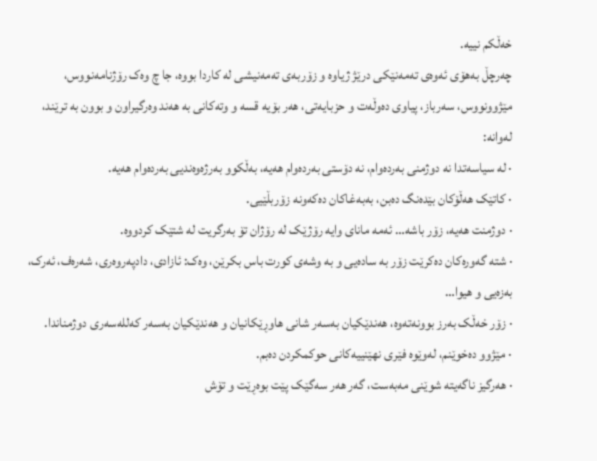خەڵکم نییە.
چەرچڵ بەهۆی ئەوەی تەمەنێکی درێژ ژیاوە و زۆربەی تەمەنیشی لە کاردا بووە، جا چ وەک رۆژنامەنووس، مێژوونووس، سەرباز، پیاوی دەوڵەت و حزبایەتی، هەر بۆیە قسە و وتەکانی بە هەند وەرگیراون و بوون بە ترێند، لەوانە:
· لە سیاسەتدا نە دوژمنی بەردەوام، نە دۆستی بەردەوام هەیە، بەڵکوو بەرژەوەندیی بەردەوام هەیە.
· کاتێک هەڵۆکان بێدەنگ دەبن، بەبەغاکان دەکەونە زۆربڵێیی.
· دوژمنت هەیە، زۆر باشە… ئەمە مانای وایە رۆژێک لە رۆژان تۆ بەرگریت لە شتێک کردووە.
· شتە گەورەکان دەکرێت زۆر بە سادەیی و بە وشەی کورت باس بکرێن، وەک: ئازادی، دادپەروەری، شەرەف، ئەرک، بەزەیی و هیوا…
· زۆر خەڵک بەرز بوونەتەوە، هەندێکیان بەسەر شانی هاوڕێکانیان و هەندێکیان بەسەر کەللەسەری دوژمناندا.
· مێژوو دەخوێنم، لەوێوە فێری نهێنییەکانی حوکمکردن دەبم.
· هەرگیز ناگەیتە شوێنی مەبەست، گەر هەر سەگێک پێت بوەڕێت و تۆش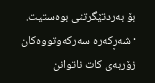بۆ بەردتێگرتنی بوەستیت.
· شەڕکەرە سەرکەوتووەکان زۆربەی کات ناتوانن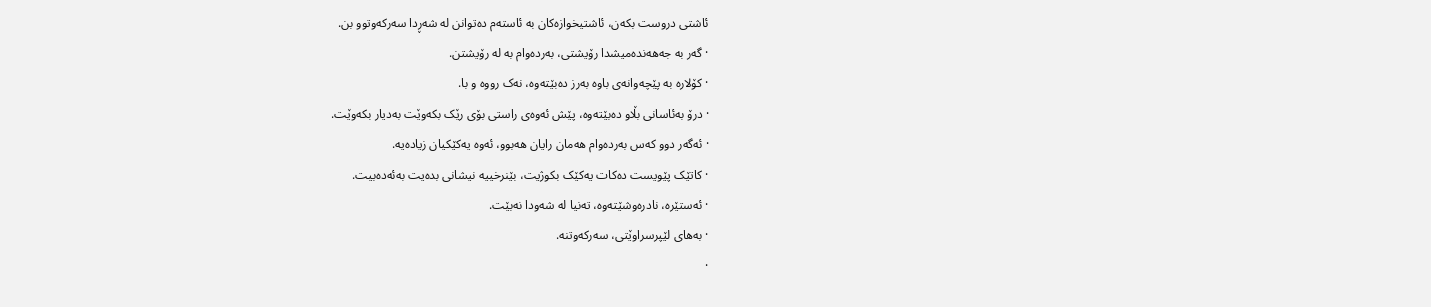ئاشتی دروست بکەن، ئاشتیخوازەکان بە ئاستەم دەتوانن لە شەڕدا سەرکەوتوو بن.
· گەر بە جەهەندەمیشدا رۆیشتی، بەردەوام بە لە رۆیشتن.
· کۆلارە بە پێچەوانەی باوە بەرز دەبێتەوە، نەک رووە و با.
· درۆ بەئاسانی بڵاو دەبێتەوە، پێش ئەوەی راستی بۆی رێک بکەوێت بەدیار بکەوێت.
· ئەگەر دوو کەس بەردەوام هەمان رایان هەبوو، ئەوە یەکێکیان زیادەیە.
· کاتێک پێویست دەکات یەکێک بکوژیت، بێنرخییە نیشانی بدەیت بەئەدەبیت.
· ئەستێرە، نادرەوشێتەوە، تەنیا لە شەودا نەبێت.
· بەهای لێپرسراوێتی، سەرکەوتنە.
·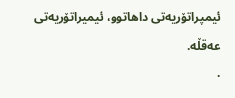ئیمپراتۆریەتی داهاتوو، ئیمیراتۆریەتی عەقڵە.
·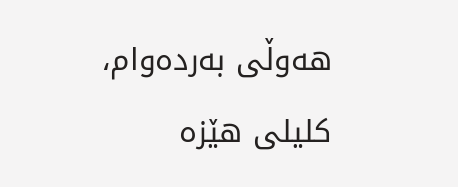هەوڵی بەردەوام، کلیلی هێزە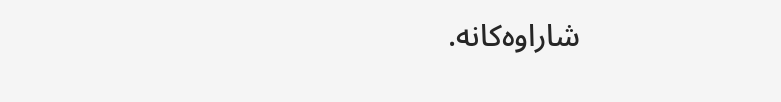شاراوەکانە.